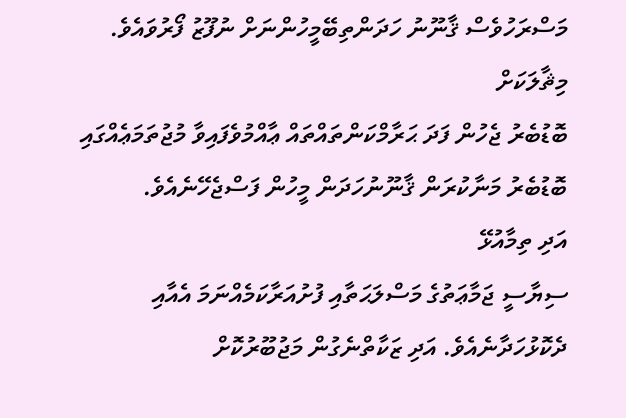މަސްރަހުވެސް ޤާނޫނު ހަދަންތިބޭމީހުންނަށް ނުފޫޒު ފޯރުވައެވެ. މިޘާލަކަށް
ބޮޑުބެރު ޖެހުން ފަދަ ޙަރާމްކަންތައްތައް ޢާއްމުވެފައިވާ މުޖުތަމަޢެއްގައި
ބޮޑުބެރު މަނާކުރަން ޤާނޫނުހަދަން މީހުން ފަސްޖެހޭނެއެވެ.
އަދި ތިމާއުޅޭ
ސިޔާސީ ޖަމާޢަތުގެ މަސްލަޙަތާއި ފުށުއަރާކަމެއްނަމަ އެއާއި
ދެކޮޅުހަދާނެއެވެ. އަދި ޒަކާތްނެގުން މަޖުބޫރުކޮށް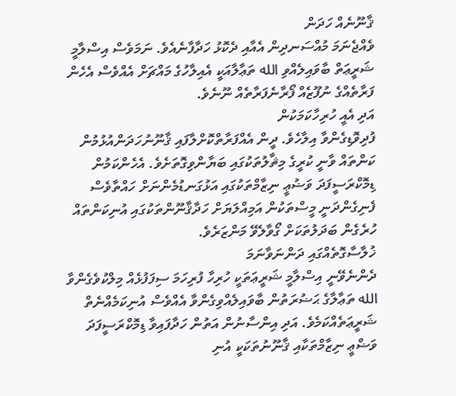ޤާނޫނެއް ހަދަން
ވެއްޖެނަމަ މުއްސަނދިން އެއާއި ދެކޮޅު ހަދާފާނެއެވެ. ނަމަވެސް އިސްލާމީ
ޝަރީޢަތް ބާވައިލެއްވި الله ތަޢާލާއަކީ އެއިލާހުގެ މައްޗަށް އެއްވެސް އެހެން
ފަރާތެއްގެ ނުފޫޒެއް ފޯރާނެފަރާތެއް ނޫނެވެ.
އަދި އެއީ ހުރިހާކަމަކުން
ފުދިވޮޑިގެންވާ އިލާހެވެ. ދީން އެއްފަރާތްކޮށްލާފައި ޤާނޫނުހަދަންއުޅުމުން
ކަންތައް ވާނީ ކުރީގެ މިޘާލުތަކުގައި ބަޔާންވިގޮތަށެވެ. އެހެންކަމުން
ޑިމޮކްރަސީފަދަ ވަޟުޢީ ނިޒާމްތަކުގައި އަޅުގަނޑުމެންނަށް ހައްތާވެސް
ފެނިގެންދަނީ މީސްތަކުން އަމިއްލަޔަށް ހަދާޤާނޫންތަކުގައި އުނިކަންތައް
ހުރެގެން ބަދަލުތަކަށް ގޯވާލެވޭ މަންޒަރެވެ.
ޚުލާސާގޮތެއްގައި ދަންނަވާނަމަ
ދެންނެވޭނީ އިސްލާމީ ޝަރީޢަތަކީ ހުރިހާ ފުރިހަމަ ސިފަފުޅެއް މިލްކުވެގެންވާ
الله ތަޢާލާގެ ޙަޟުރަތުން ބާވައިލެއްވިގެންވާ އެއްވެސް އުނިކަމެއްނެތް
ޝަރީޢަތެއްކަމެވެ. އަދި އިންސާނުން އަތުން ހަދާފައިވާ ޑިމޮކްރަސީފަދަ
ވަޟްޢީ ނިޒާމްތަކާއި ޤާނޫނުތަކަކީ އުނި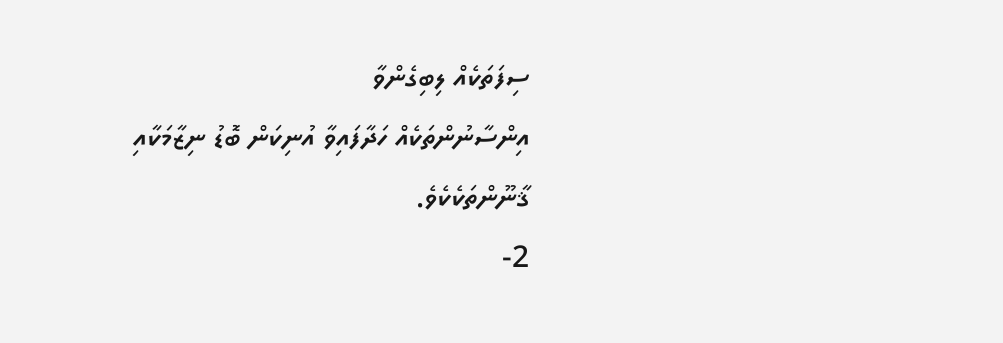ސިފަތަކެއް ލިބިގެންވާ
އިންސާނުންތަކެއް ހަދާފައިވާ އުނިކަން ބޮޑު ނިޒާމަކާއި ޤާނޫންތަކެކެވެ.
2-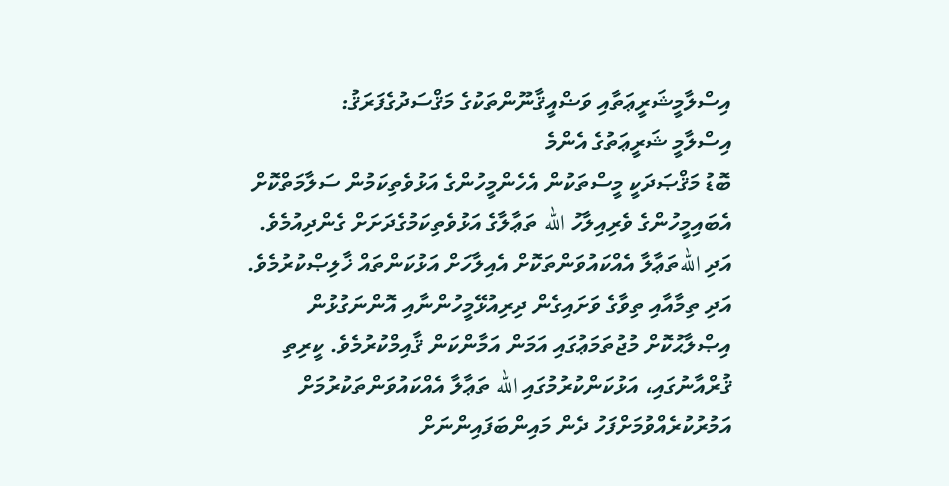އިސްލާމީޝަރީޢަތާއި ވަޟްއީޤާނޫންތަކުގެ މަޤްސަދުގެފަރަޤު:
އިސްލާމީ ޝަރީޢަތުގެ އެންމެ
ބޮޑު މަޤްޞަދަކީ މީސްތަކުން އެހެންމީހުންގެ އަޅުވެތިކަމުން ސަލާމަތްކޮށް
އެބައިމީހުންގެ ވެރިއިލާހު الله ތަޢާލާގެ އަޅުވެތިކަމުގެދަށަށް ގެންދިއުމެވެ.
އަދި اللهތަޢާލާ އެއްކައުވަންތަކޮށް އެއިލާހަށް އަޅުކަންތައް ޚާލިޞްކުރުމެވެ.
އަދި ތިމާއާއި ތިވާގެ ވަށައިގެން ދިރިއުޅޭމީހުންނާއި އޮންނަގުޅުން
އިޞްލާޙުކޮށް މުޖުތަމަޢުގައި އަމަން އަމާންކަން ޤާއިމްކުރުމެވެ. ކީރިތި
ޤުރްއާނުގައި، އަޅުކަންކުރުމުގައި الله ތަޢާލާ އެއްކައުވަންތަކުރުމަށް
އަމުރުކުރެއްވުމަށްފަހު ދެން މައިންބަފައިންނަށް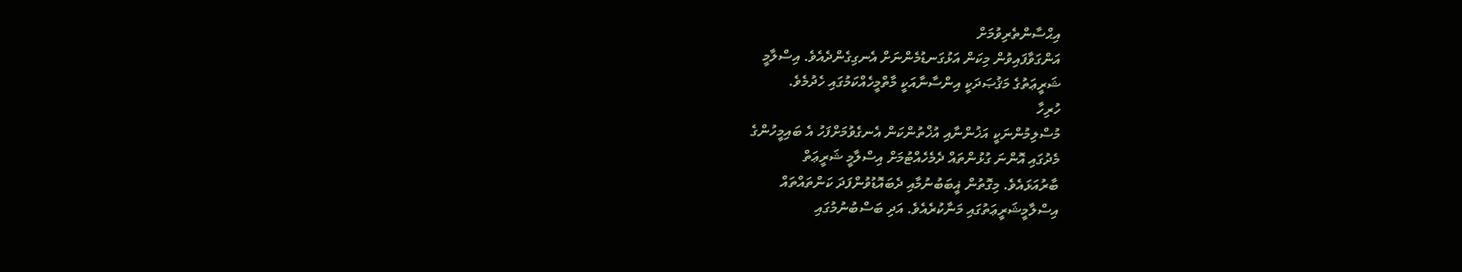އިޙްސާންތެރިވުމަށް
އަންގަވާފައިވުން މިކަން އަޅުގަނޑުމެންނަށް އެނގިގެންދެއެވެ. އިސްލާމީ
ޝަރީޢަތުގެ މަޤުޞަދަކީ އިންސާނާއަކީ މާތްމީހެއްކަމުގައި ހެދުމެވެ.
ހުރިހާ
މުސްލިމުންނަކީ އަޚުންނާއި އުޚްތުންކަން އެނގެވުމަށްފަހު އެ ބައިމީހުންގެ
މެދުގައި އޮންނަ ގުޅުންތައް ދެމެހެއްޓުމަށް އިސްލާމީ ޝަރީޢަތް
ބާރުއަޅައެވެ. މިގޮތުން ޣީބަބުނުމާއި ދެބައޮޑުވުންފަދަ ކަންތައްތައް
އިސްލާމީޝަރީޢަތުގައި މަނާކުރެއެވެ. އަދި ބަސްބުނުމުގައި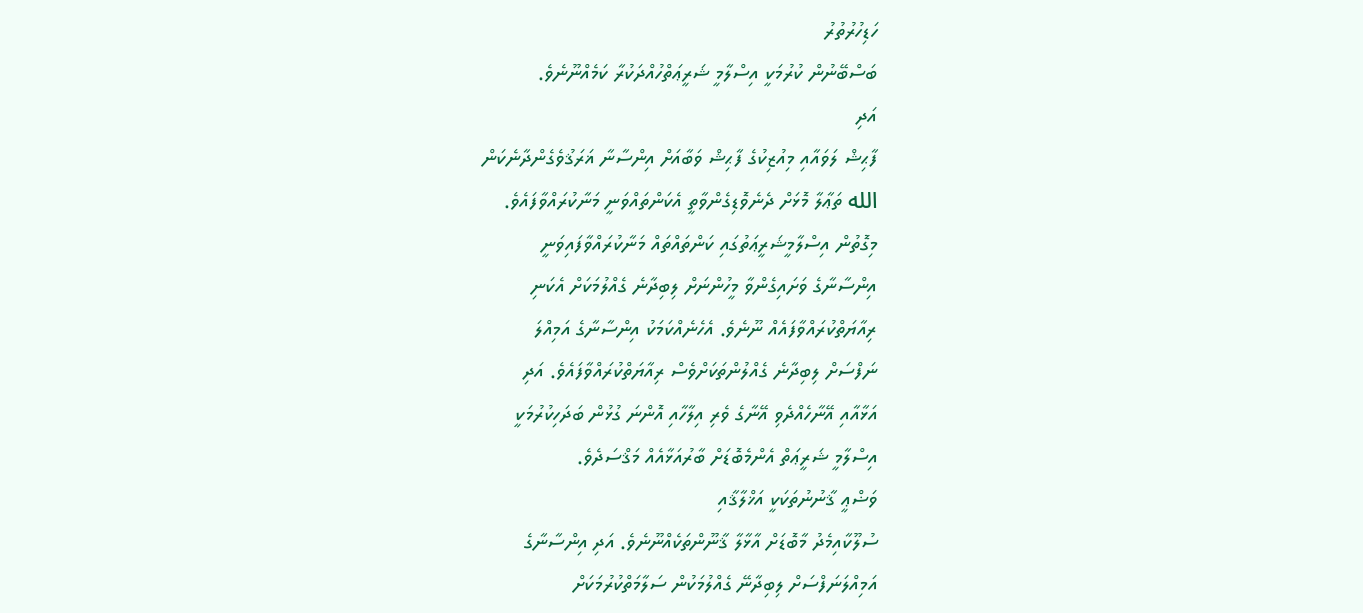ހަޑިހުރުތުރު
ބަސްބޭނުން ކުރުމަކީ އިސްލާމީ ޝަރީޢަތްހުއްދަކުރާ ކަމެއްނޫނެވެ.
އަދި
ފާޙިޝް ލަވައާއި މިއުޒިކުގެ ފާޙިޝް ވަބާއަށް އިންސާނާ ޣަރަޤުވެގެންދާނެކަން
الله ތަޢާލާ މޮޅަށް ދެނެވޮޑިގެންވާތީ އެކަންތައްވަނީ މަނާކުރައްވާފައެވެ.
މިގޮތުން އިސްލާމީޝަރީޢަތުގައި ކަންތައްތައް މަނާކުރައްވާފައިވަނީ
އިންސާނާގެ ވަށައިގެންވާ މީހުންނަށް ލިބިދާނެ ގެއްލުމަކަށް އެކަނި
ރިއާޔަތްކުރައްވާފައެއް ނޫނެވެ. އެހެނެއްކަމަކު އިންސާނާގެ އަމިއްލަ
ނަފްސަށް ލިބިދާނެ ގެއްލުންތަކަށްވެސް ރިއާޔަތްކުރައްވާފައެވެ. އަދި
އަޅާއާއި އޭނާހެއްދެވި އޭނާގެ ވެރި އިލާހާއި އޮންނަ ގުޅުން ބަދަހިކުރުމަކީ
އިސްލާމީ ޝަރީޢަތް އެންމެބޮޑަށް ބާރުއަޅާއެއް މަޤްސަދެވެ.
ވަޟްޢީ ޤާނުނުތަކަކީ އަޚްލާޤާއި
ސުލޫކާއިމެދު މާބޮޑަށް އާޅާލާ ޤާނޫންތަކެއްނޫނެވެ. އަދި އިންސާނާގެ
އަމިއްލަނަފްސަށް ލިބިދާނޭ ގެއްލުމަކުން ސަލާމަތްކުރުމަކަށް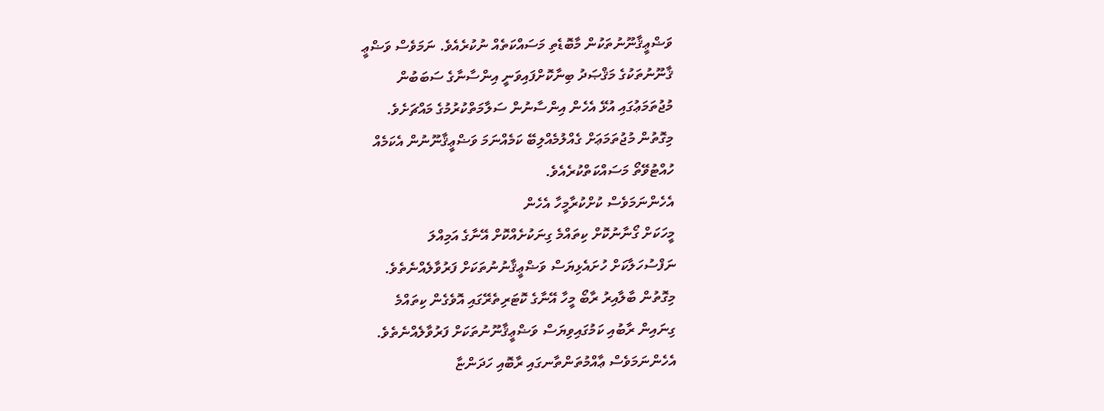ވަޟްޢީޤާނޫނުތަކުން މާބޮޑެތި މަސައްކަތެއް ނުކުރެއެވެ. ނަމަވެސް ވަޟްޢީ
ޤާނޫނުތަކުގެ މަޤްޞަދު ބިނާކޮށްފައިވަނީ އިންސާނާގެ ސަބަބުން
މުޖުތަމަޢުގައި އުޅޭ އެހެން އިންސާނުން ސަލާމަތްކުރުމުގެ މައްޗަށެވެ.
މިގޮތުން މުޖުތަމަޢަށް ގެއްލުމެއްލިބޭ ކަމެއްނަމަ ވަޟްޢީޤާނޫނުން އެކަމެއް
ހުއްޓުވޭތޯ މަސައްކަތްކުރެއެވެ.
އެހެންނަމަވެސް ކުށްކުރާމީހާ އެހެން
މީހަކަށް ގޯނާނުކޮށް ކިތައްމެ ގިނަކުށެއްކޮށް އޭނާގެ އަމިއްލަ
ނަފްސުހަލާކަށް ހުށައެޅިޔަސް ވަޟްޢީޤާނުނުތަކަށް ފަރުވާލެއްނެތެވެ.
މިގޮތުން ބާލާއިރު ރާބޯ މީހާ އޭނާގެ ކޮޓަރިތެރޭގައި އޮވެގެން ކިތައްމެ
ގިނައިން ރާބުއި ކަމުގައިވިޔަސް ވަޟްޢީޤާނޫނުތަކަށް ފަރުވާލެއްނެތެވެ.
އެހެންނަމަވެސް ޢާއްމުތަންތާނގައި ރާބޮއި ހަދަންޏާ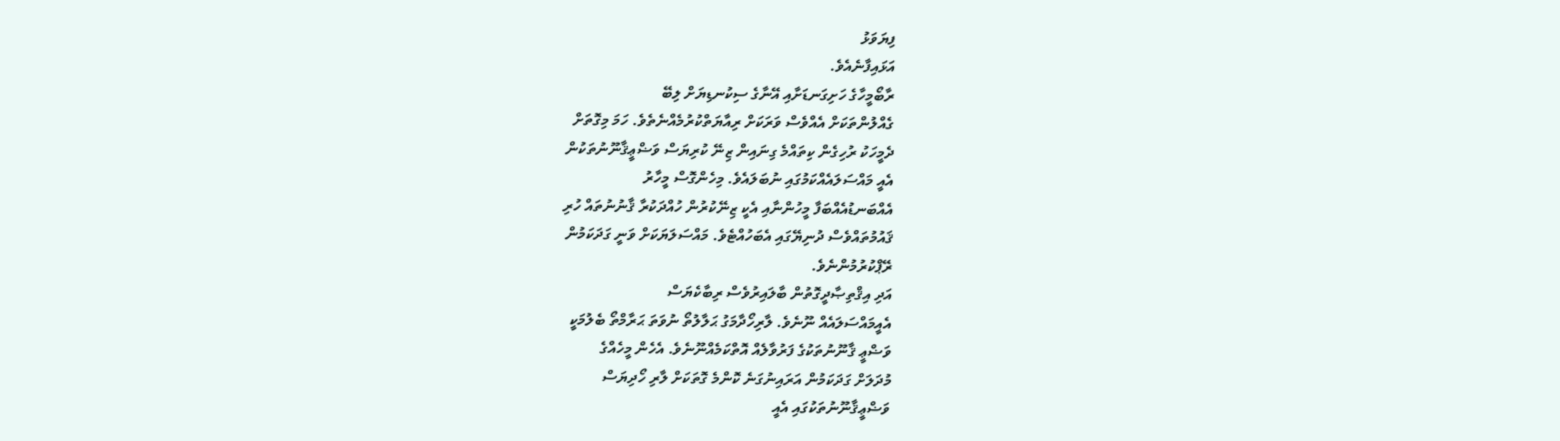ފިޔަވަޅު
އަޅައިފާނެއެވެ.
ރާބޯމީހާގެ ހަށިގަނޑަށާއި އޭނާގެ ސިކުނޑިޔަށް ލިބޭ
ގެއްލުންތަކަށް އެއްވެސް ވަރަކަށް ރިއާޔަތްކުރުމެއްނެތެވެ. ހަމަ މިގޮތަށް
ދެމީހަކު ރުހިގެން ކިތައްމެ ގިނައިން ޒިނޭ ކުރިޔަސް ވަޟްޢީޤާނޫނުތަކުން
އެއީ މައްސަލައެއްކަމުގައި ނުބަލައެވެ. މިހެންގޮސް މީހާރު
އެއްބަނޑުއެއްބަފާ މީހުންނާއި އެކީ ޒިނޭކުރުން ހުއްދަކުރާ ޤާނުނުތައް ހުރި
ޤައުމުތައްވެސް ދުނިޔޭގައި އެބަހުއްޓެވެ. މައްސަލަޔަކަށް ވަނީ ގަދަކަމުން
ރޭޕްކުރުމުންނެވެ.
އަދި އިޤްތިޞާދީގޮތުން ބާލައިރުވެސް ރިބާކެޔަސް
އެއީމައްސަލައެއް ނޫނެވެ. ލާރިހޯދާމަގު ޙަލާލުތޯ ނުވަތަ ޙަރާމްތޯ ބެލުމަކީ
ވަޟްޢީ ޤާނޫނުތަކުގެ ފަރުވާލެއް އޮތްކަމެއްނޫނެވެ. އެހެން މީހެއްގެ
މުދަލަށް ގަދަކަމުން އަރައިނުގަނެ ކޮންމެ ގޮތަކަށް ލާރި ހޯދިޔަސް
ވަޟްޢީޤާނޫނުތަކުގައި އެއީ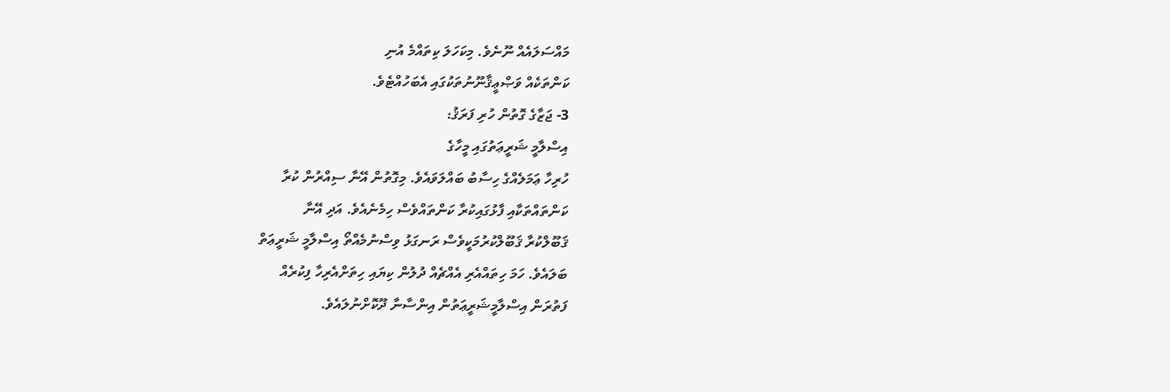މައްސަލައެއް ނޫނެވެ. މިކަހަލަ ކިތައްމެ އުނި
ކަންތަކެއް ވަޞްޢީޤާނޫނުތަކުގައި އެބަހުއްޓެވެ.
3- ޖަޒާގެ ގޮތުން ހުރި ފަރަޤު:
އިސްލާމީ ޝަރީޢަތުގައި މީހާގެ
ހުރިހާ ޢަމަލެއްގެ ހިސާބު ބައްލަވައެވެ. މިގޮތުން އޭނާ ސިއްރުން ކުރާ
ކަންތައްތަކާއި ފާޅުގައިކުރާ ކަންތައްވެސް ހިމެނެއެވެ. އަދި އޭނާ
ޤަބޫލްކުރާ ޤަބޫލްކުރުމަކީވެސް ރަނގަޅު ވިސްނުމެއްތޯ އިސްލާމީ ޝަރީޢަތް
ބަލައެވެ. ހަމަ ހިތައްއެރި އެއްޗެއް ދުލުން ކިޔައި ހިތަށްއެރިހާ ފިކުރެއް
ފަތުރަން އިސްލާމީޝަރީޢަތުން އިންސާނާ ދޫކޮށްނުލައެވެ.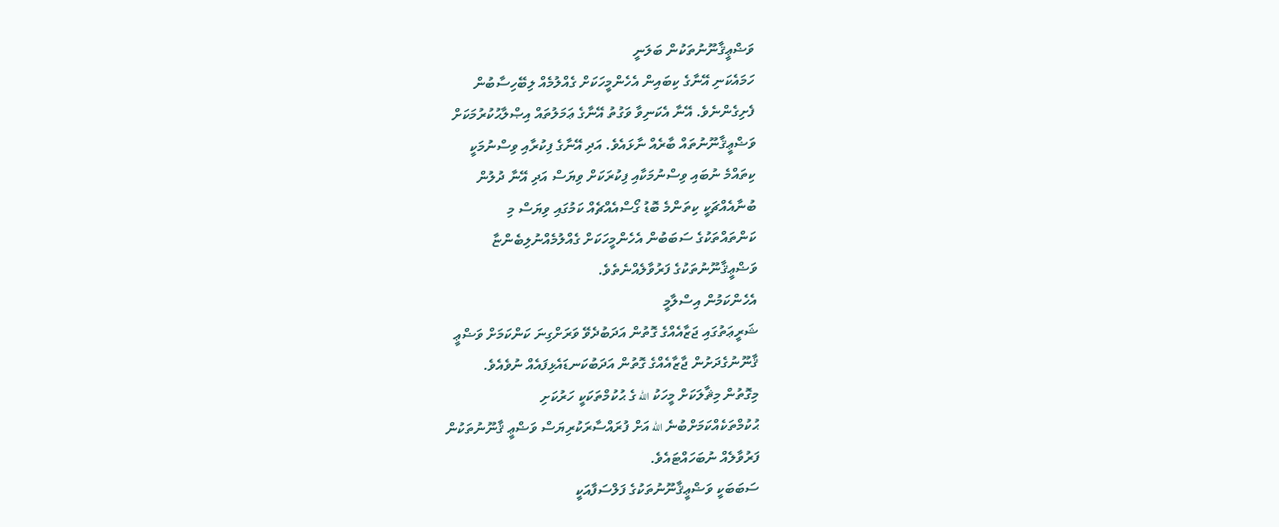ވަޟްޢީޤާނޫނުތަކުން ބަލަނީ
ހަމައެކަނި އޭނާގެ ކިބައިން އެހެންމީހަކަށް ގެއްލުމެއް ލިބޭހިސާބުން
ފެށިގެންނެވެ. އޭނާ އެކަނިވާ ވަގުތު އޭނާގެ ޢަމަލުތައް އިޞްލާޙުކުރުމަކަށް
ވަޟްޢީޤާނޫނުތައް ބާރެއް ނާޅައެވެ. އަދި އޭނާގެ ފިކުރާއި ވިސްނުމަކީ
ކިތައްމެ ނުބައި ވިސްނުމަކާއި ފިކުރަކަށް ވިޔަސް އަދި އޭނާ ދުލުން
ބުނާއެއްޗަކީ ކިތަންމެ ބޮޑު ގޯސްއެއްޗެއް ކަމުގައި ވިޔަސް މި
ކަންތައްތަކުގެ ސަބަބުން އެހެންމީހަކަށް ގެއްލުމެއްނުލިބެންޏާ
ވަޟްޢީޤާނޫނުތަކުގެ ފަރުވާލެއްނެތެވެ.
އެހެންކަމުން އިސްލާމީ
ޝަރީޢަތުގައި ޖަޒާއެއްގެ ގޮތުން އަދަބުދެވޭ ވަރަށްގިނަ ކަންކަމަށް ވަޟްޢީ
ޤާނޫނުގެދަށުން ޖާޒާއެއްގެ ގޮތުން އަދަބުކަނޑައެޅިފައެއް ނުވެއެވެ.
މިގޮތުން މިޘާލަކަށް މީހަކު الله ގެ ޙުކުމްތަކަކީ ހަރުކަށި
ޙުކުމްތަކެއްކަމަށްބުނެ الله އަށް ފުރައްސާރަކުރިޔަސް ވަޟްޢީ ޤާނޫނުތަކުން
ފަރުވާލެއް ނުބަހައްޓައެވެ.
ސަބަބަކީ ވަޟްޢީޤާނޫނުތަކުގެ ފަލްސަފާއަކީ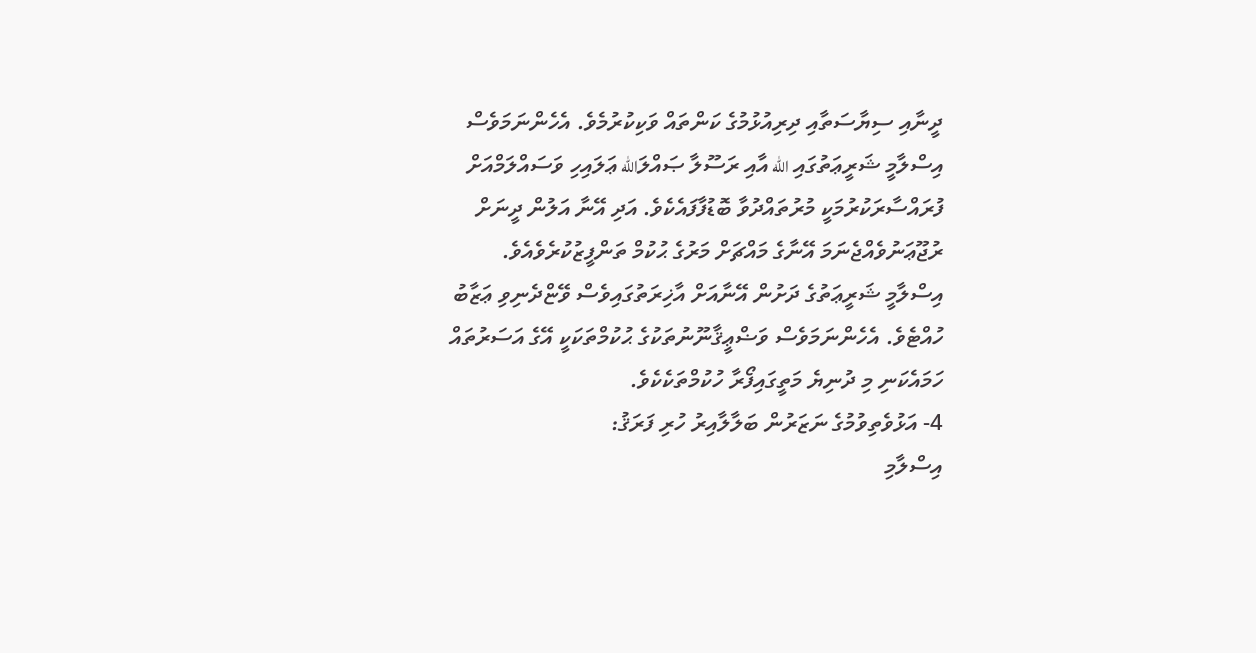ދީނާއި ސިޔާސަތާއި ދިރިއުޅުމުގެ ކަންތައް ވަކިކުރުމެވެ. އެހެންނަމަވެސް
އިސްލާމީ ޝަރީޢަތުގައި الله އާއި ރަސޫލާ ޞައްލަالله ޢަލައިހި ވަސައްލަމްއަށް
ފުރައްސާރަކުރުމަކީ މުރުތައްދުވާ ބޮޑުފާފައެކެވެ. އަދި އޭނާ އަލުން ދީނަށް
ރުޖޫޢަނުވެއްޖެނަމަ އޭނާގެ މައްޗަށް މަރުގެ ޙުކުމް ތަންފީޒުކުރެވެއެވެ.
އިސްލާމީ ޝަރީޢަތުގެ ދަށުން އޭނާއަށް އާޚިރަތުގައިވެސް ވޭޏްދެނިވި ޢަޒާބު
ހުއްޓެވެ. އެހެންނަމަވެސް ވަޟްޢީޤާނޫނުތަކުގެ ޙުކުމްތަކަކީ އޭގެ އަސަރުތައް
ހަމައެކަނި މި ދުނިޔެ މަތީގައިފޯރާ ހުކުމްތަކެކެވެ.
4- އަޅުވެތިވުމުގެ ނަޒަރުން ބަލާލާއިރު ހުރި ފަރަޤު:
އިސްލާމި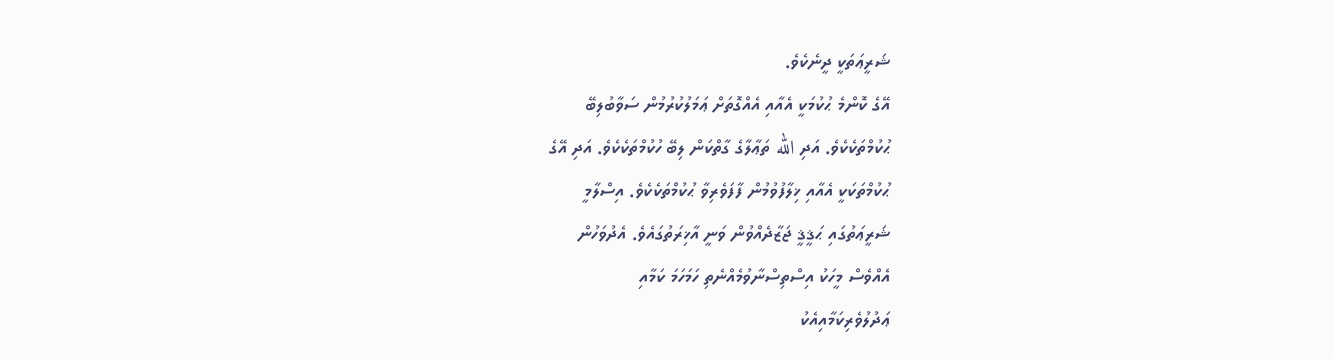ޝަރީޢަތަކީ ދީނެކެވެ.
އޭގެ ކޮންމެ ޙުކުމަކީ އެއާއި އެއްގޮތަށް ޢަމަލުކުރުމުން ސަވާބުލިބޭ
ޙުކުމްތަކެކެވެ. އަދި الله ތަޢާލާގެ ގާތްކަން ލިބޭ ހުކުމްތަކެކެވެ. އަދި އޭގެ
ޙުކުމްތަކަކީ އެއާއި ޚިލާފުވުމުން ފާފަވެރިވާ ޙުކުމްތަކެކެވެ. އިސްލާމީ
ޝަރީޢަތުގައި ޙަޤީޤީ ޖަޒާދެއްވުން ވަނީ އާޚިރަތުގައެވެ. އެދުވަހުން
އެއްވެސް މީހަކު އިސްތިސްނާވުމެއްނެތި ހަމަހަމަ ކަމާއި
ޢަދުލުވެރިކަމާއިއެކު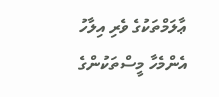ޢާލަމްތަކުގެ ވެރި އިލާހު އެންމެހާ މީސްތަކުންގެ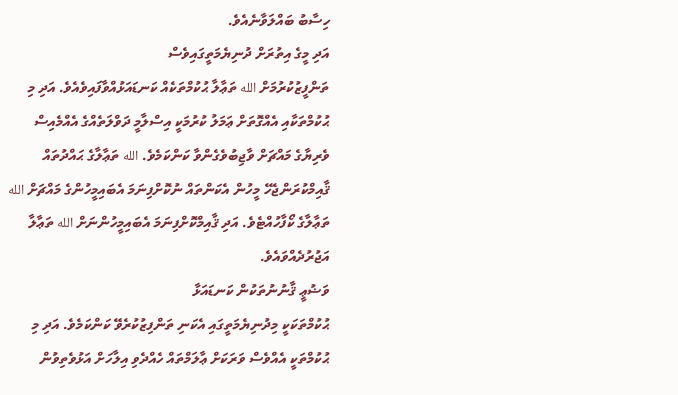ހިސާބު ބައްލަވާނެއެވެ.
އަދި މީގެ އިތުރަށް ދުނިޔެމަތީގައިވެސް
ތަންފީޒުކުރުމަށް الله ތަޢާލާ ޙުކުމްތަކެއް ކަނޑައަޅުއްވާފައިވެއެވެ. އަދި މި
ޙުކުމްތަކާއި އެއްގޮތަށް ޢަމަލު ކުރުމަކީ އިސްލާމީ ދަވްލަތެއްގެ އެއްމެއިސް
ވެރިޔާގެ މައްޗަށް ވާޖިބުވެގެންވާ ކަންކަމެވެ. الله ތަޢާލާގެ ޙައްދުތައް
ޤާއިމްކުރަންޖެހޭ މީހުން އެކަންތައް ނުކޮށްފިނަމަ އެބައިމީހުންގެ މައްޗަށް الله
ތަޢާލާގެ ކޯފާހުއްޓެވެ. އަދި ޤާއިމްކޮށްފިނަމަ އެބައިމީހުންނަށް الله ތަޢާލާ
އަޖުރުދެއްވައެވެ.
ވަޟުޢީ ޤާނުނުތަކުން ކަނޑައަޅާ
ޙުކުމްތަކަކީ މިދުނިޔެމަތީގައި އެކަނި ތަންފިޒުކުރެވޭ ކަންކަމެވެ. އަދި މި
ޙުކުމްތަކީ އެއްވެސް ވަރަކަށް ޢާލަމްތައް ހެއްދެވި އިލާހަށް އަޅުވެތިވުން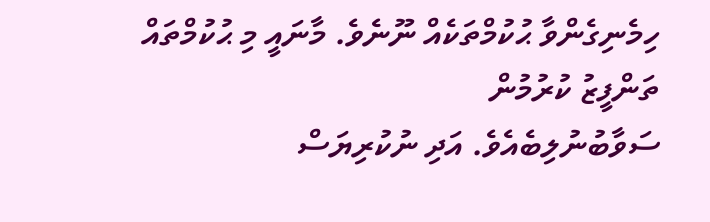ހިމެނިގެންވާ ޙުކުމްތަކެއް ނޫނެވެ. މާނައީ މި ޙުކުމްތައް ތަންފީޒު ކުރުމުން
ސަވާބުނުލިބެއެވެ. އަދި ނުކުރިޔަސް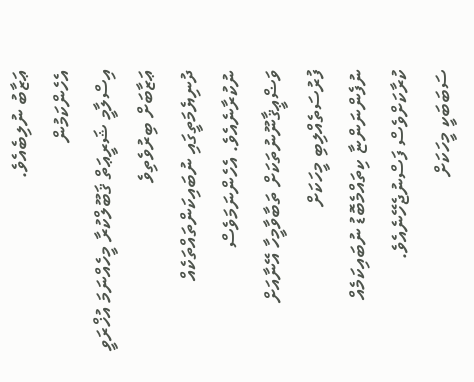ޢަޒާބު ނުލިބެއެވެ.
އެހެންކަމުން
އިސްލާމީ ޝަރީޢަތް ޤަބޫލްކުރާ މީހެއްނަމަ އުޚްރަވީ ޢަޒާބަށް ބިރުވެތިވެ
ދުނިޔެމަތީގައި ނުބައިކަންތައްތަކެއް ނުކުރާނެއެވެ. އެހެންނަމަވެސް
ވަޟްޢީޤާނޫނުތަކަށް ތަބާވާމީހާ އޭނާއަށް ފުރުސަތެއްލިބި މީހަކަށް
ނުފެންނަންޏާ ކިތައްމެބޮޑު ނުބައިކަމެއް ކުރާކަށްވެސް ފަސްނުޖެހޭނެއެވެ.
ސަބަބަކީ މީހަކަށް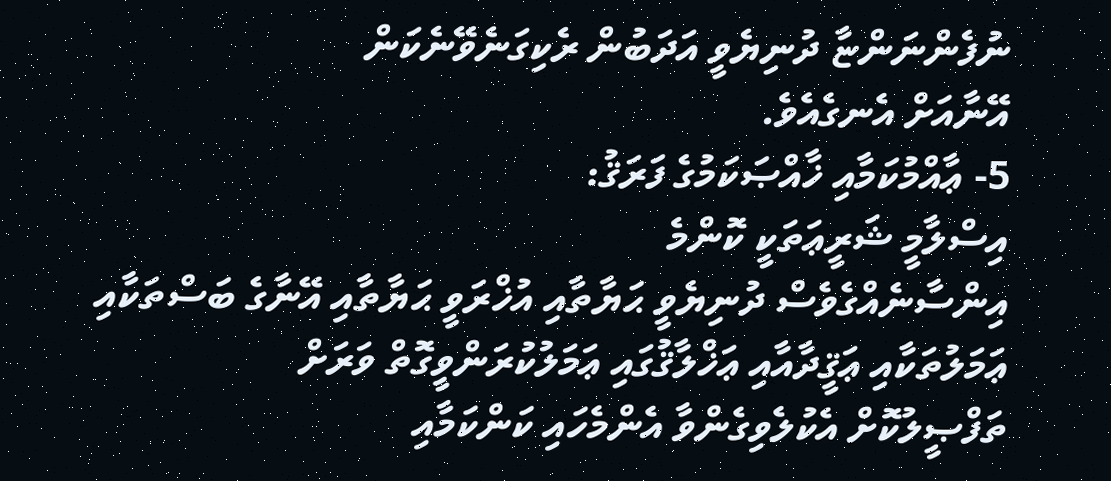ނުފެންނަންޏާ ދުނިޔެވީ އަދަބުން ރެކިގަނެވޭނެކަން
އޭނާއަށް އެނގެއެވެ.
5- ޢާއްމުކަމާއި ޚާއްޞަކަމުގެ ފަރަޤު:
އިސްލާމީ ޝަރީޢަތަކީ ކޮންމެ
އިންސާނެއްގެވެސް ދުނިޔެވީ ޙަޔާތާއި އުޚްރަވީ ޙަޔާތާއި އޭނާގެ ބަސްތަކާއި
ޢަމަލުތަކާއި ޢަޤީދާއާއި ޢަޚްލާޤުގައި ޢަމަލުކުރަންވީގޮތް ވަރަށް
ތަފްޞީލުކޮށް އެކުލެވިގެންވާ އެންމެހައި ކަންކަމާއި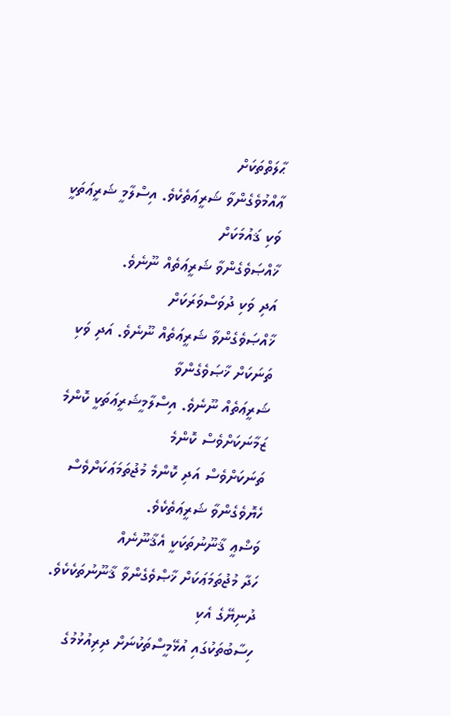ޙާލަތްތަކަށް
ޢާއްމުވެގެންވާ ޝަރީޢަތެކެވެ. އިސްލާމީ ޝަރީޢަތަކީ ވަކި ޤައުމަކަށް
ޚާއްޞަވެގެންވާ ޝަރީޢަތެއް ނޫނެވެ.
އަދި ވަކި ދުވަސްވަރަކަށް
ޚާއްޞަވެގެންވާ ޝަރީޢަތެއް ނޫނެވެ. އަދި ވަކި ތަނަކަށް ޚާޞަވެގެންވާ
ޝަރީޢަތެއް ނޫނެވެ. އިސްލާމީޝަރީޢަތަކީ ކޮންމެ ޒަމާނަކަށްވެސް ކޮންމެ
ތަނަކަށްވެސް އަދި ކޮންމެ މުޖުތަމަޢަކަށްވެސް ހެޔޮވެގެންވާ ޝަރީޢަތެކެވެ.
ވަޟްޢީ ޤާނޫނުތަކަކީ އެޤާނޫނެއް
ހަދާ މުޖުތަމަޢަކަށް ޚާޞްވެގެންވާ ޤާނޫނުތަކެކެވެ. ދުނިޔޭގެ އެކި
ހިސާބުތަކުގައި އުޅޭމީސްތަކުނަށް ދިރިއުޅުމުގެ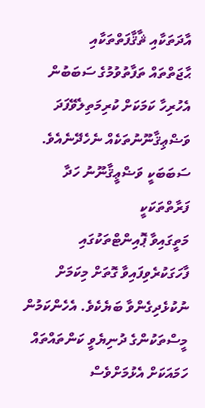އާދަތަކާއި ޘާޤާފަތްތަކާއި
ޙާޖަތްތައް ތަފާތުވުމުގެ ސަބަބުން އެހުރިހާ ކަމަކަށް ކުރިމަތިލެވޭފަދަ
ވަޟްޢިޤާނޫނުތަކެއް ނެހެދޭނެއެވެ.
ސަބަބަކީ ވަޟްޢީޤާނޫނު ހަދާ ފަރާތްތަކަކީ
މަތީގައިވާ ޕޮއިންޓްތަކުގައި ފާހަގަކުރެވިފައިވާ ގޮތަށް މިކަމަށް
ނުކުޅެދިގެންވާ ބަޔެކެވެ. އެހެންކަމުން މީސްތަކުންގެ ދުނިޔެވީ ކަންތައްތައް
ހަމައަކަށް އެޅުމަށްވެސް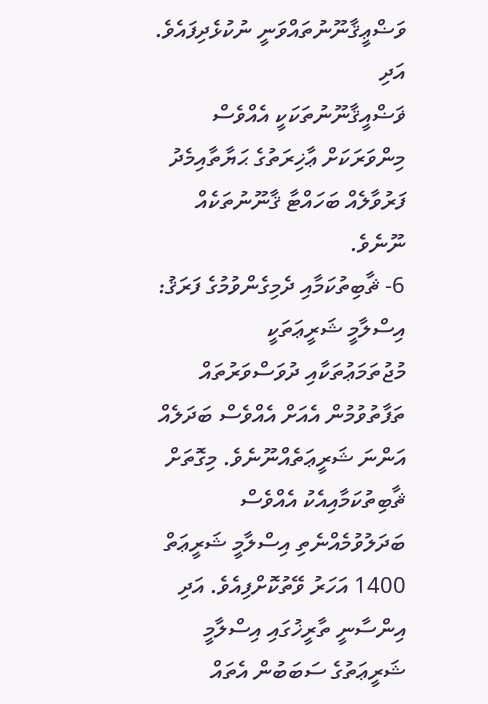ވަޟްޢީޤާނޫނުތައްވަނީ ނުކުޅެދިފައެވެ. އަދި
ޥަޟްއީޤާނޫނުތަކަކީ އެއްވެސް މިންވަރަކަށް ޢާޚިރަތުގެ ޙަޔާތާއިމެދު
ފަރުވާލެއް ބަހައްޓާ ޤާނޫނުތަކެއް ނޫނެވެ.
6- ޘާބިތުކަމާއި ދެމިގެންވުމުގެ ފަރަޤު:
އިސްލާމީ ޝަރީޢަތަކީ
މުޖުތަމަޢުތަކާއި ދުވަސްވަރުތައް ތަފާތުވުމުން އެއަށް އެއްވެސް ބަދަލެއް
އަންނަ ޝަރީޢަތެއްނޫނެވެ. މިގޮތަށް ޘާބިތުކަމާއިއެކު އެއްވެސް
ބަދަލުވުމެއްނެތި އިސްލާމީ ޝަރީޢަތް 1400 އަހަރު ވޭތުކޮށްފިއެވެ. އަދި
އިންސާނީ ތާރީޚުގައި އިސްލާމީ ޝަރީޢަތުގެ ސަބަބުން އެތައް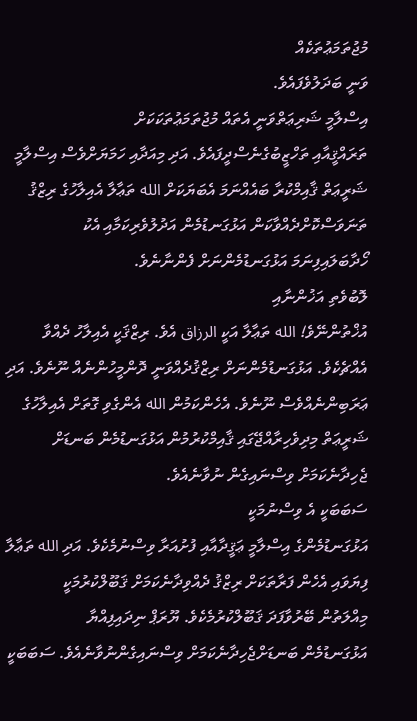މުޖުތަމަޢުތަކެއް
ވަނީ ބަދަލުވެފައެވެ.
އިސްލާމީ ޝަރިޢަތްވަނީ އެތައް މުޖުތަމަޢުތަކަކަށް
ތަރައްޤީއާއި ތަހްޒީބުގެނެސްދީފައެވެ. އަދި މިއަދާއި ހަމަޔަށްވެސް އިސްލާމީ
ޝަރީޢަތް ޤާއިމްކުރާ ބައެއްނަމަ އެބަޔަކަށް الله ތަޢާލާ އެއިލާހުގެ ރިޒްޤު
ތަނަވަސްކޮށްދެއްވާކަން އަޅުގަނޑުމެން އަދުލުވެރިކަމާއި އެކު
ހޯދާބަލައިފިނަމަ އަޅުގަނޑުމެންނަށް ފެންނާނެވެ.
ލޮބުވެތި އަޚުންނާއި
އުޚްތުންނޭވެ! الله ތަޢާލާ އަކީ الرزاق އެވެ. ރިޒްޤަކީ އެއިލާހު ދެއްވާ
އެއްޗެކެވެ. އަޅުގަނޑުމެންނަށް ރިޒްޤުދެއްވަނީ ދޮންމީހުންނެއް ނޫނެވެ. އަދި
ޢަރަބިންނެއްވެސް ނޫނެވެ. އެހެންކަމުން الله އެންގެވި ގޮތަށް އެއިލާހުގެ
ޝަރީޢަތް މިދިވެހިރާއްޖޭގައި ޤާއިމްކުރުމުން އަޅުގަނޑުމެން ބަނޑަށް
ޖެހިދާނެކަމަށް ވިސްނައިގެން ނުވާނެއެވެ.
ސަބަބަކީ އެ ވިސްނުމަކީ
އަޅުގަނޑުމެންގެ އިސްލާމީ ޢަޤީދާއާއި ފުށުއަރާ ވިސްނުމެކެވެ. އަދި الله ތަޢާލާ
ފިޔަވައި އެހެން ފަރާތަކަށް ރިޒްޤު ދެއްވިދާނެކަމަށް ޤަބޫލްކުރުމަކީ
މިއްލަތުން ބޭރުވާފަދަ ޤަބޫލްކުރުމެކެވެ. ޔޫރަޕް ނިދައިފިއްޔާ
އަޅުގަނޑުމެން ބަނޑަށްޖެހިދާނެކަމަށް ވިސްނައިގެންނުވާނެއެވެ. ސަބަބަކީ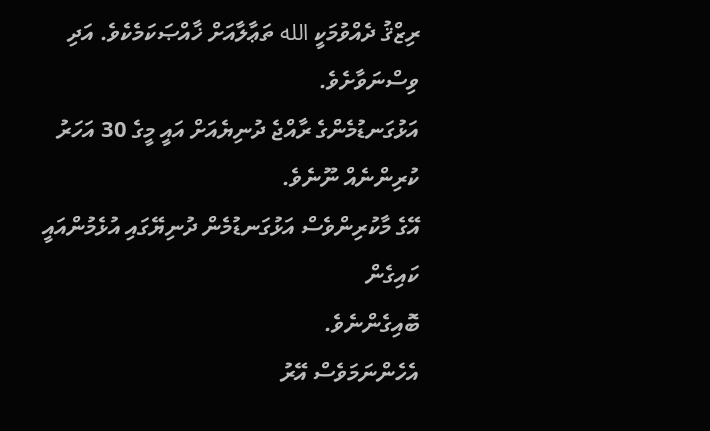ރިޒްޤު ދެއްވުމަކީ الله ތަޢާލާއަށް ޚާއްޞަކަމެކެވެ. އަދި ވިސްނަވާށެވެ.
އަޅުގަނޑުމެންގެ ރާއްޖެ ދުނިޔެއަށް އައީ މީގެ 30 އަހަރު ކުރިންނެއް ނޫނެވެ.
އޭގެ މާކުރިންވެސް އަޅުގަނޑުމެން ދުނިޔޭގައި އުޅެމުންއައީ ކައިގެން
ބޮއިގެންނެވެ.
އެހެންނަމަވެސް އޭރު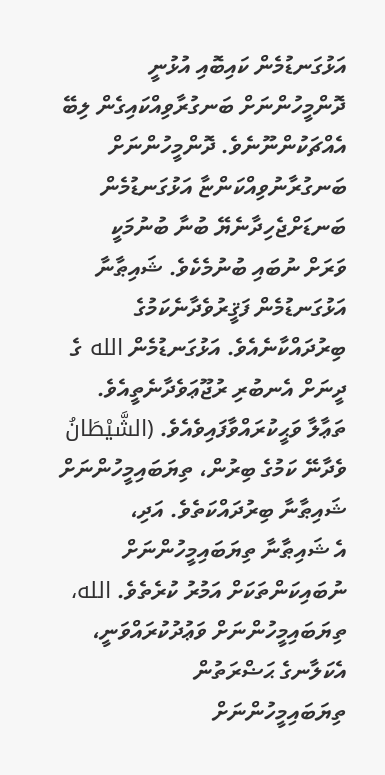އަޅުގަނޑުމެން ކައިބޮއި އުޅުނީ
ދޮންމީހުންނަށް ބަނގުރާވިއްކައިގެން ލިބޭ އެއްޗަކުންނޫނެވެ. ދޮންމީހުންނަށް
ބަނގުރާނުވިއްކަންޏާ އަޅުގަނޑުމެން ބަނޑަށްޖެހިދާނެޔޭ ބުނާ ބުނުމަކީ
ވަރަށް ނުބައި ބުނުމެކެވެ. ޝައިޠާނާ އަޅުގަނޑުމެން ފަޤީރުވެދާނެކަމުގެ
ބިރުދައްކާނެއެވެ. އަޅުގަނޑުމެން الله ގެ ދީނަށް އެނބުރި ރުޖޫޢަވެދާނެތީއެވެ.
ތަޢާލާ ވަޙީކުރައްވާފައިވެއެވެ. (الشَّيْطَانُ
ވެދާނޭ ކަމުގެ ބިރުން، ތިޔަބައިމީހުންނަށް ޝައިޠާނާ ބިރުދައްކަތެވެ. އަދި،
އެ ޝައިޠާނާ ތިޔަބައިމީހުންނަށް ނުބައިކަންތަކަށް އަމުރު ކުރެތެވެ. الله،
ތިޔަބައިމީހުންނަށް ވަޢުދުކުރައްވަނީ، އެކަލާނގެ ޙަޟްރަތުން
ތިޔަބައިމީހުންނަށް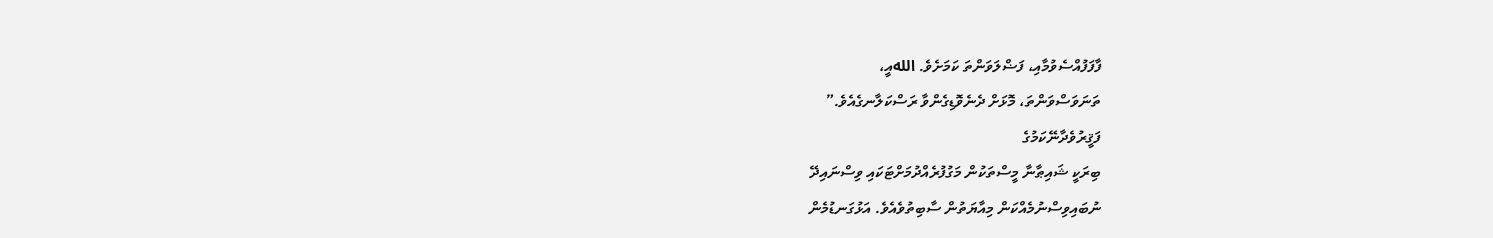ފާފަފުއްސެވުމާއި، ފަޟްލަވަންތަ ކަމަށެވެ. اللهއީ،
ތަނަވަސްވަންތަ، މޮޅަށް ދެނެވޮޑިގެންވާ ރަސްކަލާނގެއެވެ.”
ފަޤީރުވެދާނޭކަމުގެ
ބިރަކީ ޝައިޠާނާ މީސްތަކުން މަގުފުރެއްދުމަށްޓަކައި ވިސްނައިދޭ
ނުބައިވިސްނުމެއްކަން މިއާޔަތުން ސާބިތުވެއެވެ. އަޅުގަނޑުމެން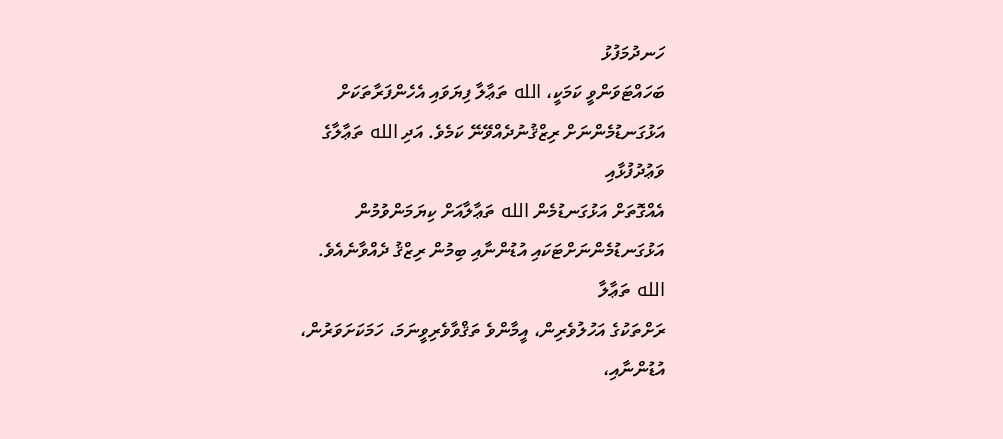ހަނދުމަފުޅު
ބަހައްޓަވަންވީ ކަމަކީ، الله ތަޢާލާ ފިޔަވައި އެހެންފަރާތަކަށް
އަޅުގަނޑުމެންނަށް ރިޒްޤުނުދެއްވޭނޭ ކަމެވެ. އަދި الله ތަޢާލާގެ ވަޢުދުފުޅާއި
އެއްގޮތަށް އަޅުގަނޑުމެން الله ތަޢާލާއަށް ކިޔަމަންވުމުން
އަޅުގަނޑުމެންނަށްޓަކައި އުޑުންނާއި ބިމުން ރިޒްޤު ދެއްވާނެއެވެ.
الله ތަޢާލާ
ރަށްތަކުގެ އަހުލުވެރިން، އީމާންވެ ތަޤްވާވެރިވީނަމަ، ހަމަކަށަވަރުން،
އުޑުންނާއި،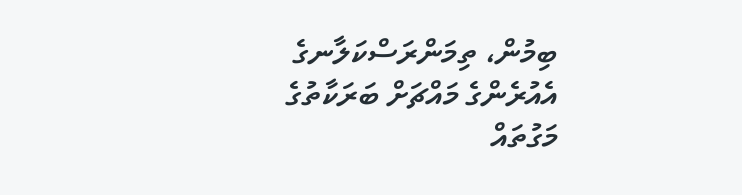ބިމުން، ތިމަންރަސްކަލާނގެ އެއުރެންގެ މައްޗަށް ބަރަކާތުގެ
މަގުތައް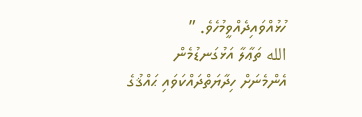ހުޅުއްވައިދެއްވީމުހެވެ. ”
الله ތަޢާލާ އަޅުގަނޑުމެން
އެންމެނަށް ހިދާޔަތްދައްކަވައި ޙައްޤުގެ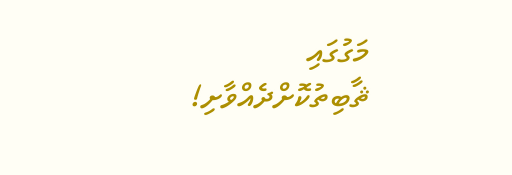މަގުގައި ޘާބިތުކޮށްދެއްވާށި!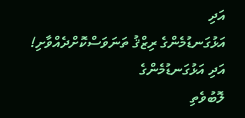އަދި
އަޅުގަނޑުމެންގެ ރިޒްޤު ތަނަވަސްކޮށްދެއްވާށި! އަދި އަޅުގަނޑުމެންގެ
ލޮބުވެތި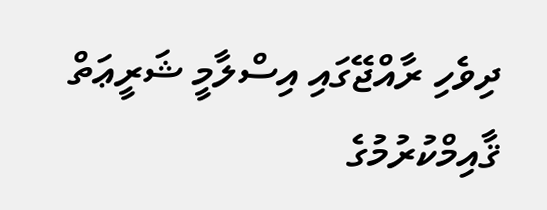ދިވެހި ރާއްޖޭގައި އިސްލާމީ ޝަރީޢަތް ޤާއިމްކުރުމުގެ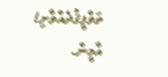ތަވްފީޤުދެއްވާށި! އާމީން.